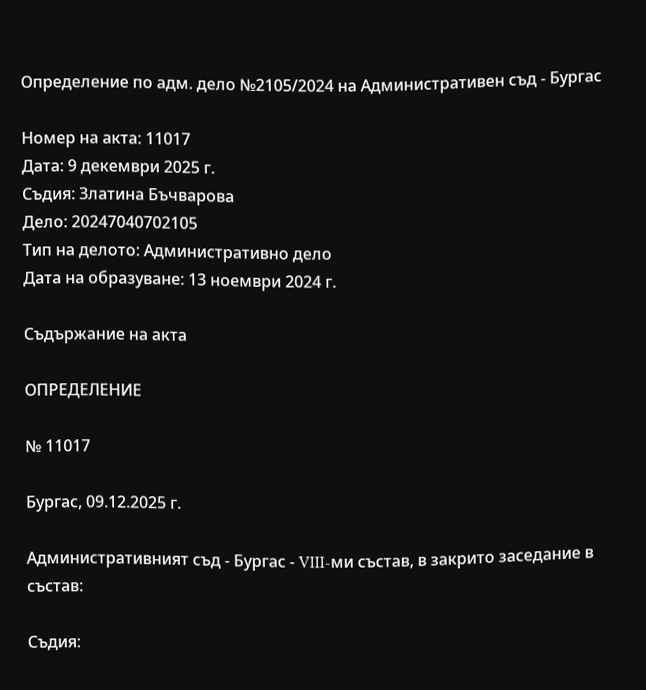Определение по адм. дело №2105/2024 на Административен съд - Бургас

Номер на акта: 11017
Дата: 9 декември 2025 г.
Съдия: Златина Бъчварова
Дело: 20247040702105
Тип на делото: Административно дело
Дата на образуване: 13 ноември 2024 г.

Съдържание на акта

ОПРЕДЕЛЕНИЕ

№ 11017

Бургас, 09.12.2025 г.

Административният съд - Бургас - VIII-ми състав, в закрито заседание в състав:

Съдия: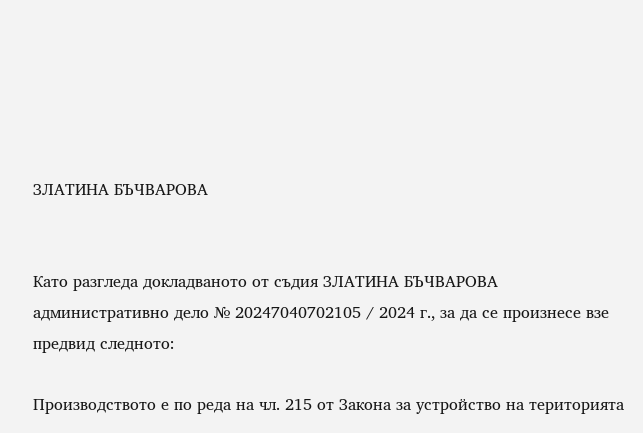ЗЛАТИНА БЪЧВАРОВА


Като разгледа докладваното от съдия ЗЛАТИНА БЪЧВАРОВА административно дело № 20247040702105 / 2024 г., за да се произнесе взе предвид следното:

Производството е по реда на чл. 215 от Закона за устройство на територията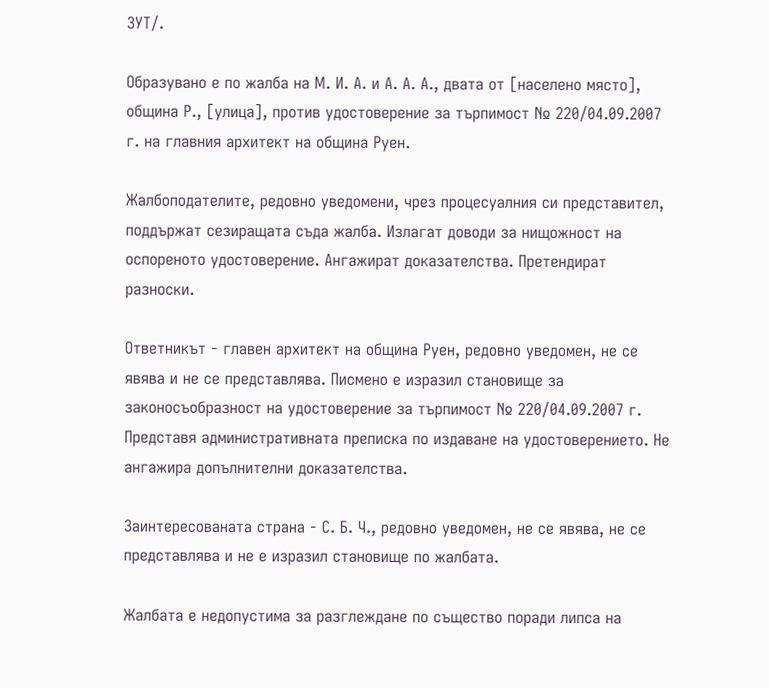ЗУТ/.

Образувано е по жалба на М. И. А. и А. А. А., двата от [населено място], община Р., [улица], против удостоверение за търпимост № 220/04.09.2007 г. на главния архитект на община Руен.

Жалбоподателите, редовно уведомени, чрез процесуалния си представител, поддържат сезиращата съда жалба. Излагат доводи за нищожност на оспореното удостоверение. Ангажират доказателства. Претендират разноски.

Ответникът - главен архитект на община Руен, редовно уведомен, не се явява и не се представлява. Писмено е изразил становище за законосъобразност на удостоверение за търпимост № 220/04.09.2007 г. Представя административната преписка по издаване на удостоверението. Не ангажира допълнителни доказателства.

Заинтересованата страна - С. Б. Ч., редовно уведомен, не се явява, не се представлява и не е изразил становище по жалбата.

Жалбата е недопустима за разглеждане по същество поради липса на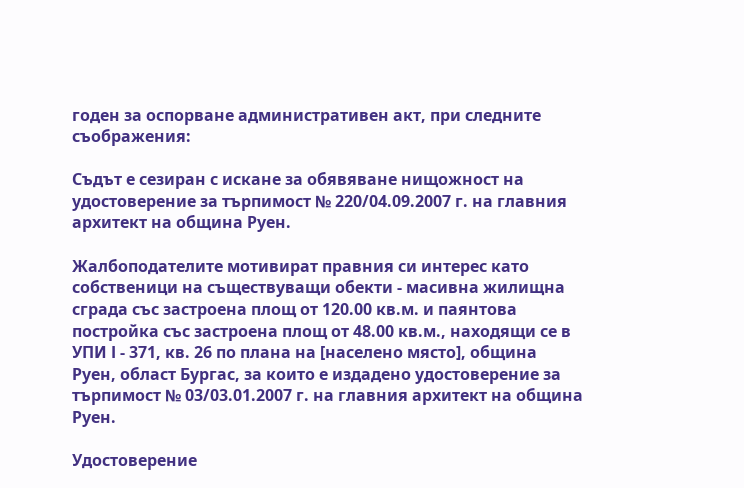годен за оспорване административен акт, при следните съображения:

Съдът е сезиран с искане за обявяване нищожност на удостоверение за търпимост № 220/04.09.2007 г. на главния архитект на община Руен.

Жалбоподателите мотивират правния си интерес като собственици на съществуващи обекти - масивна жилищна сграда със застроена площ от 120.00 кв.м. и паянтова постройка със застроена площ от 48.00 кв.м., находящи се в УПИ І - 371, кв. 26 по плана на [населено място], община Руен, област Бургас, за които е издадено удостоверение за търпимост № 03/03.01.2007 г. на главния архитект на община Руен.

Удостоверение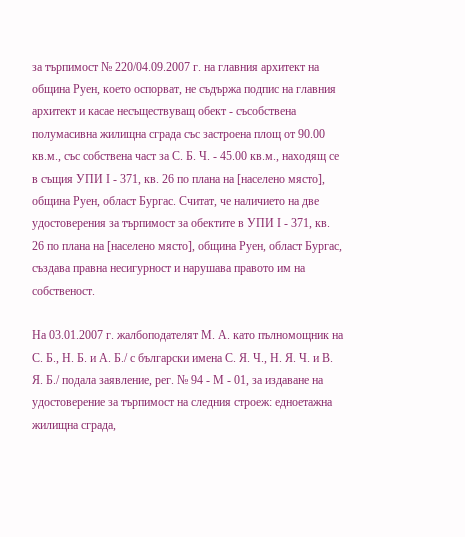за търпимост № 220/04.09.2007 г. на главния архитект на община Руен, което оспорват, не съдържа подпис на главния архитект и касае несъществуващ обект - съсобствена полумасивна жилищна сграда със застроена площ от 90.00 кв.м., със собствена част за С. Б. Ч. - 45.00 кв.м., находящ се в същия УПИ І - 371, кв. 26 по плана на [населено място], община Руен, област Бургас. Считат, че наличието на две удостоверения за търпимост за обектите в УПИ І - 371, кв. 26 по плана на [населено място], община Руен, област Бургас, създава правна несигурност и нарушава правото им на собственост.

На 03.01.2007 г. жалбоподателят М. А. като пълномощник на С. Б., Н. Б. и А. Б./ с български имена С. Я. Ч., Н. Я. Ч. и В. Я. Б./ подала заявление, рег. № 94 - М - 01, за издаване на удостоверение за търпимост на следния строеж: едноетажна жилищна сграда,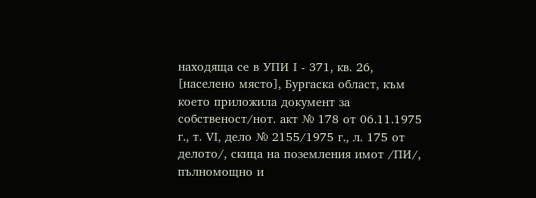находяща се в УПИ І - 371, кв. 26, [населено място], Бургаска област, към което приложила документ за собственост/нот. акт № 178 от 06.11.1975 г., т. VІ, дело № 2155/1975 г., л. 175 от делото/, скица на поземления имот /ПИ/, пълномощно и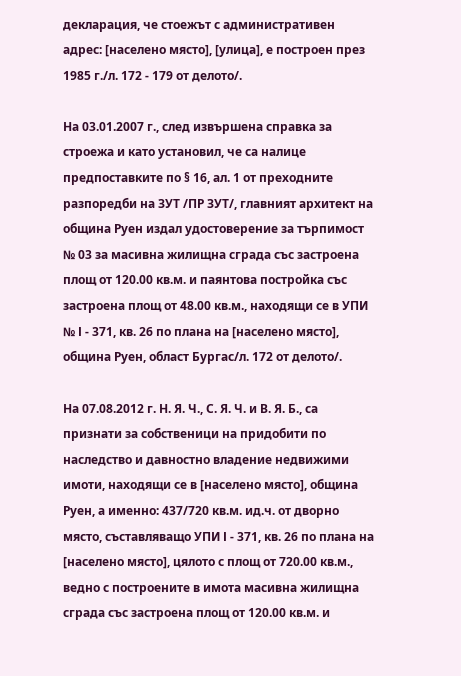декларация, че стоежът с административен адрес: [населено място], [улица], е построен през 1985 г./л. 172 - 179 от делото/.

На 03.01.2007 г., след извършена справка за строежа и като установил, че са налице предпоставките по § 16, ал. 1 от преходните разпоредби на ЗУТ /ПР ЗУТ/, главният архитект на община Руен издал удостоверение за търпимост № 03 за масивна жилищна сграда със застроена площ от 120.00 кв.м. и паянтова постройка със застроена площ от 48.00 кв.м., находящи се в УПИ № І - 371, кв. 26 по плана на [населено място], община Руен, област Бургас/л. 172 от делото/.

На 07.08.2012 г. Н. Я. Ч., С. Я. Ч. и В. Я. Б., са признати за собственици на придобити по наследство и давностно владение недвижими имоти, находящи се в [населено място], община Руен, а именно: 437/720 кв.м. ид.ч. от дворно място, съставляващо УПИ І - 371, кв. 26 по плана на [населено място], цялото с площ от 720.00 кв.м., ведно с построените в имота масивна жилищна сграда със застроена площ от 120.00 кв.м. и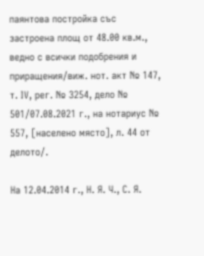паянтова постройка със застроена площ от 48.00 кв.м., ведно с всички подобрения и приращения/виж. нот. акт № 147, т. ІV, рег. № 3254, дело № 501/07.08.2021 г., на нотариус № 557, [населено място], л. 44 от делото/.

На 12.04.2014 г., Н. Я. Ч., С. Я.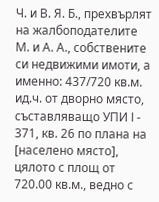Ч. и В. Я. Б., прехвърлят на жалбоподателите М. и А. А., собствените си недвижими имоти, а именно: 437/720 кв.м. ид.ч. от дворно място, съставляващо УПИ І - 371, кв. 26 по плана на [населено място], цялото с площ от 720.00 кв.м., ведно с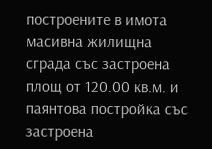построените в имота масивна жилищна сграда със застроена площ от 120.00 кв.м. и паянтова постройка със застроена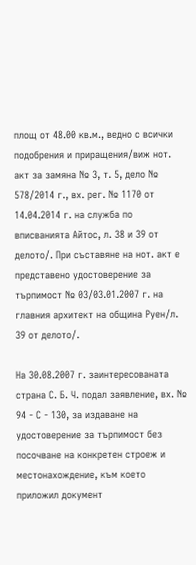площ от 48.00 кв.м., ведно с всички подобрения и приращения/виж нот. акт за замяна № 3, т. 5, дело № 578/2014 г., вх. рег. № 1170 от 14.04.2014 г. на служба по вписванията Айтос, л. 38 и 39 от делото/. При съставяне на нот. акт е представено удостоверение за търпимост № 03/03.01.2007 г. на главния архитект на община Руен/л. 39 от делото/.

На 30.08.2007 г. заинтересованата страна С. Б. Ч. подал заявление, вх. № 94 - С - 130, за издаване на удостоверение за търпимост без посочване на конкретен строеж и местонахождение, към което приложил документ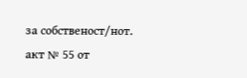за собственост/нот. акт № 55 от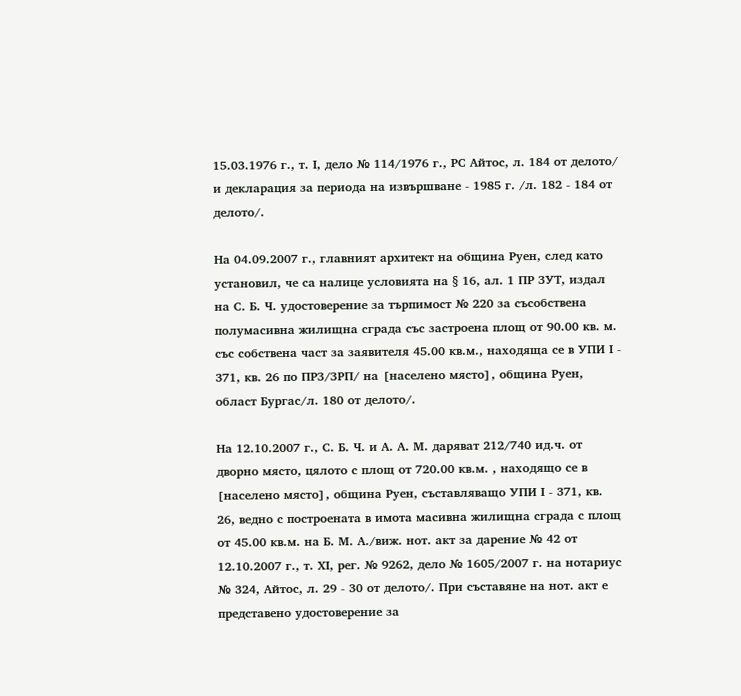15.03.1976 г., т. І, дело № 114/1976 г., РС Айтос, л. 184 от делото/ и декларация за периода на извършване - 1985 г. /л. 182 - 184 от делото/.

На 04.09.2007 г., главният архитект на община Руен, след като установил, че са налице условията на § 16, ал. 1 ПР ЗУТ, издал на С. Б. Ч. удостоверение за търпимост № 220 за съсобствена полумасивна жилищна сграда със застроена площ от 90.00 кв. м. със собствена част за заявителя 45.00 кв.м., находяща се в УПИ І - 371, кв. 26 по ПРЗ/ЗРП/ на [населено място], община Руен, област Бургас/л. 180 от делото/.

На 12.10.2007 г., С. Б. Ч. и А. А. М. даряват 212/740 ид.ч. от дворно място, цялото с площ от 720.00 кв.м. , находящо се в [населено място], община Руен, съставляващо УПИ І - 371, кв. 26, ведно с построената в имота масивна жилищна сграда с площ от 45.00 кв.м. на Б. М. А./виж. нот. акт за дарение № 42 от 12.10.2007 г., т. ХІ, рег. № 9262, дело № 1605/2007 г. на нотариус № 324, Айтос, л. 29 - 30 от делото/. При съставяне на нот. акт е представено удостоверение за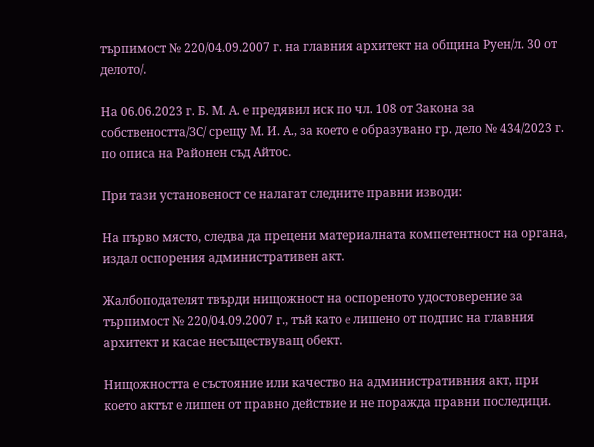търпимост № 220/04.09.2007 г. на главния архитект на община Руен/л. 30 от делото/.

На 06.06.2023 г. Б. М. А. е предявил иск по чл. 108 от Закона за собствеността/ЗС/ срещу М. И. А., за което е образувано гр. дело № 434/2023 г. по описа на Районен съд Айтос.

При тази установеност се налагат следните правни изводи:

На първо място, следва да прецени материалната компетентност на органа, издал оспорения административен акт.

Жалбоподателят твърди нищожност на оспореното удостоверение за търпимост № 220/04.09.2007 г., тъй като e лишено от подпис на главния архитект и касае несъществуващ обект.

Нищожността е състояние или качество на административния акт, при което актът е лишен от правно действие и не поражда правни последици.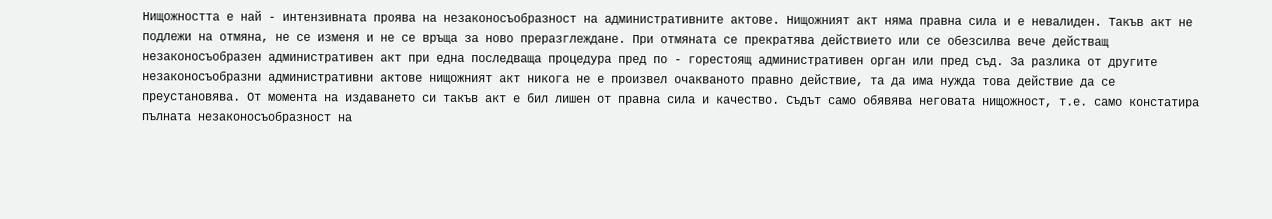Нищожността е най - интензивната проява на незаконосъобразност на административните актове. Нищожният акт няма правна сила и е невалиден. Такъв акт не подлежи на отмяна, не се изменя и не се връща за ново преразглеждане. При отмяната се прекратява действието или се обезсилва вече действащ незаконосъобразен административен акт при една последваща процедура пред по - горестоящ административен орган или пред съд. За разлика от другите незаконосъобразни административни актове нищожният акт никога не е произвел очакваното правно действие, та да има нужда това действие да се преустановява. От момента на издаването си такъв акт е бил лишен от правна сила и качество. Съдът само обявява неговата нищожност, т.е. само констатира пълната незаконосъобразност на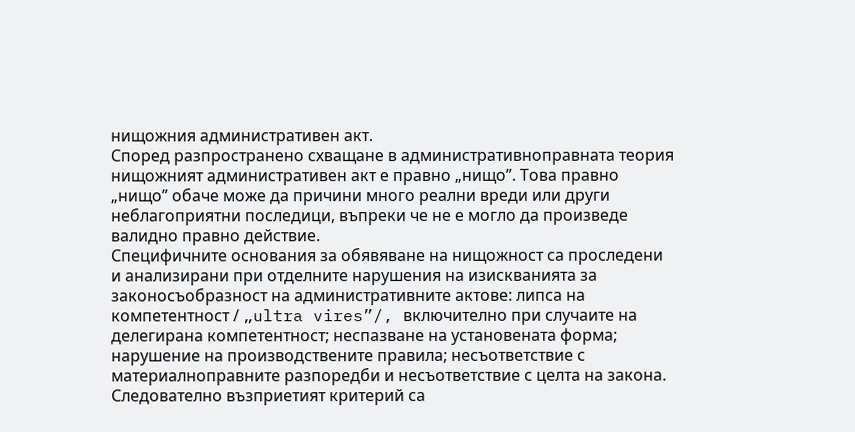нищожния административен акт.
Според разпространено схващане в административноправната теория нищожният административен акт е правно „нищо”. Това правно „нищо” обаче може да причини много реални вреди или други неблагоприятни последици, въпреки че не е могло да произведе валидно правно действие.
Специфичните основания за обявяване на нищожност са проследени и анализирани при отделните нарушения на изискванията за законосъобразност на административните актове: липса на компетентност / „ultra vires”/, включително при случаите на делегирана компетентност; неспазване на установената форма; нарушение на производствените правила; несъответствие с материалноправните разпоредби и несъответствие с целта на закона. Следователно възприетият критерий са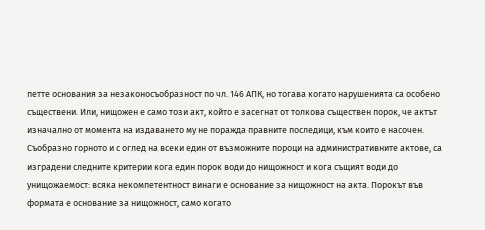петте основания за незаконосъобразност по чл. 146 АПК, но тогава когато нарушенията са особено съществени. Или, нищожен е само този акт, който е засегнат от толкова съществен порок, че актът изначално от момента на издаването му не поражда правните последици, към които е насочен. Съобразно горното и с оглед на всеки един от възможните пороци на административните актове, са изградени следните критерии кога един порок води до нищожност и кога същият води до унищожаемост: всяка некомпетентност винаги е основание за нищожност на акта. Порокът във формата е основание за нищожност, само когато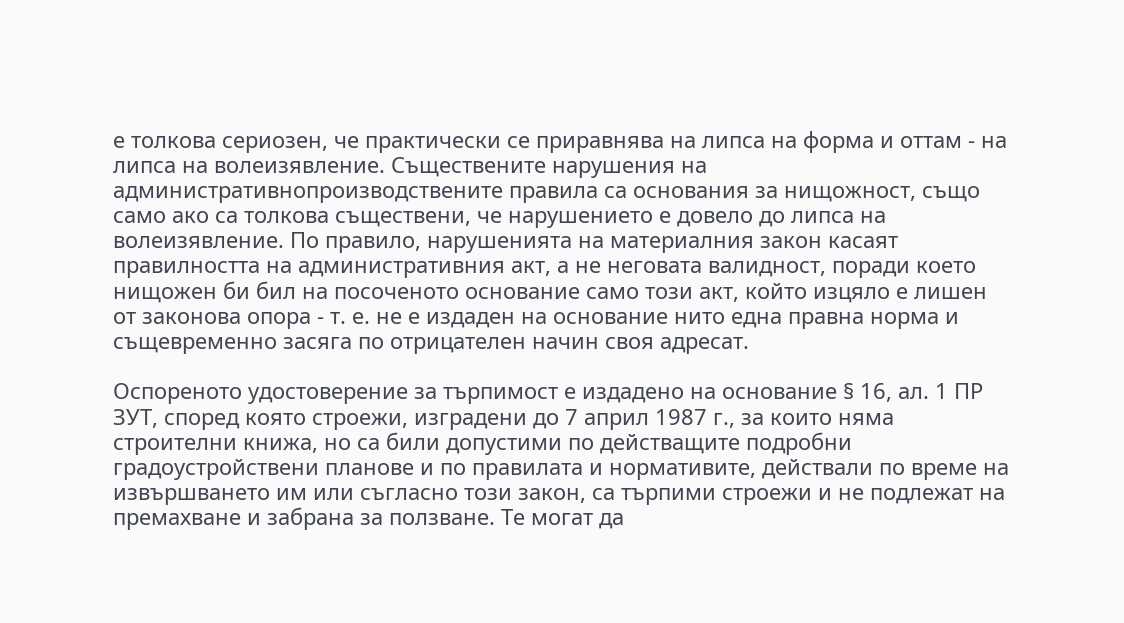е толкова сериозен, че практически се приравнява на липса на форма и оттам - на липса на волеизявление. Съществените нарушения на административнопроизводствените правила са основания за нищожност, също само ако са толкова съществени, че нарушението е довело до липса на волеизявление. По правило, нарушенията на материалния закон касаят правилността на административния акт, а не неговата валидност, поради което нищожен би бил на посоченото основание само този акт, който изцяло е лишен от законова опора - т. е. не е издаден на основание нито една правна норма и същевременно засяга по отрицателен начин своя адресат.

Оспореното удостоверение за търпимост е издадено на основание § 16, ал. 1 ПР ЗУТ, според която строежи, изградени до 7 април 1987 г., за които няма строителни книжа, но са били допустими по действащите подробни градоустройствени планове и по правилата и нормативите, действали по време на извършването им или съгласно този закон, са търпими строежи и не подлежат на премахване и забрана за ползване. Те могат да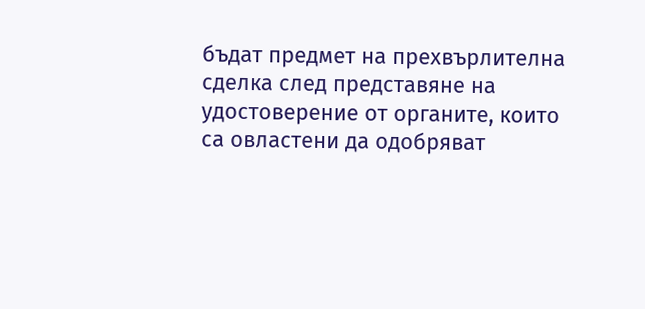бъдат предмет на прехвърлителна сделка след представяне на удостоверение от органите, които са овластени да одобряват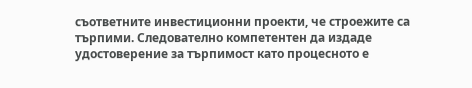съответните инвестиционни проекти, че строежите са търпими. Следователно компетентен да издаде удостоверение за търпимост като процесното е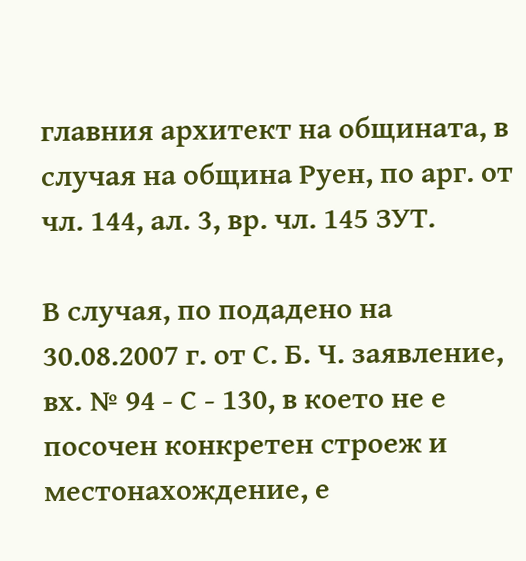главния архитект на общината, в случая на община Руен, по арг. от чл. 144, ал. 3, вр. чл. 145 ЗУТ.

В случая, по подадено на 30.08.2007 г. от С. Б. Ч. заявление, вх. № 94 - С - 130, в което не е посочен конкретен строеж и местонахождение, е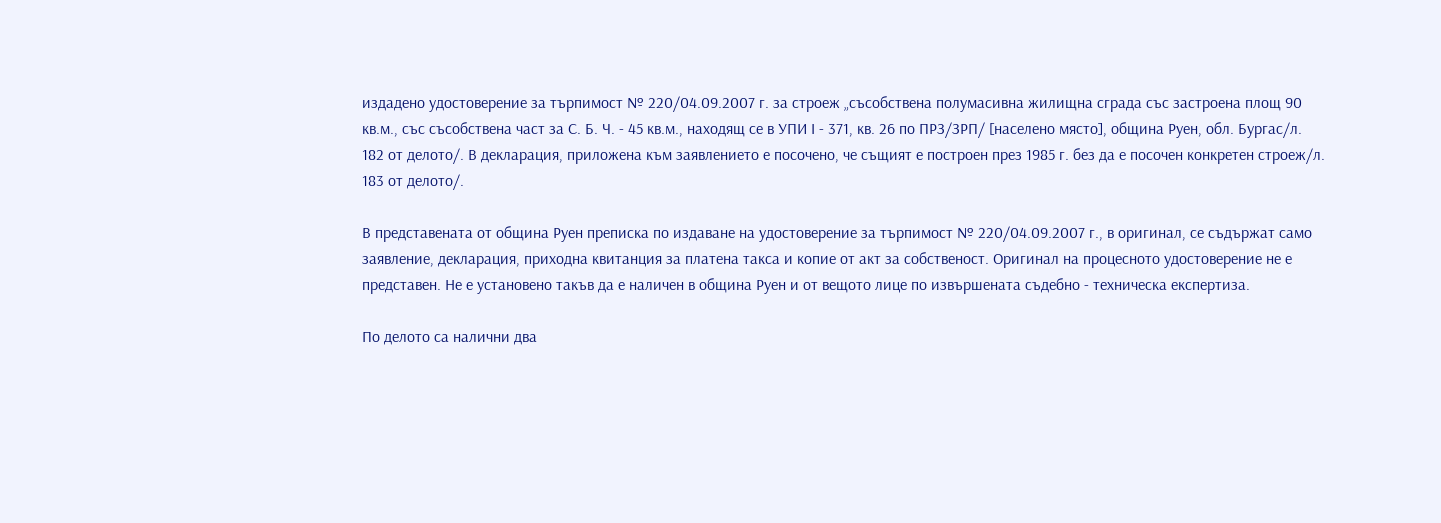издадено удостоверение за търпимост № 220/04.09.2007 г. за строеж „съсобствена полумасивна жилищна сграда със застроена площ 90 кв.м., със съсобствена част за С. Б. Ч. - 45 кв.м., находящ се в УПИ І - 371, кв. 26 по ПРЗ/ЗРП/ [населено място], община Руен, обл. Бургас/л. 182 от делото/. В декларация, приложена към заявлението е посочено, че същият е построен през 1985 г. без да е посочен конкретен строеж/л. 183 от делото/.

В представената от община Руен преписка по издаване на удостоверение за търпимост № 220/04.09.2007 г., в оригинал, се съдържат само заявление, декларация, приходна квитанция за платена такса и копие от акт за собственост. Оригинал на процесното удостоверение не е представен. Не е установено такъв да е наличен в община Руен и от вещото лице по извършената съдебно - техническа експертиза.

По делото са налични два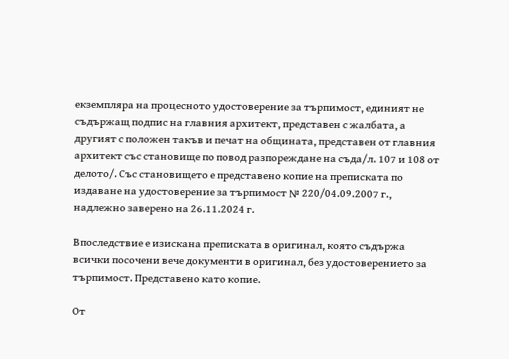екземпляра на процесното удостоверение за търпимост, единият не съдържащ подпис на главния архитект, представен с жалбата, а другият с положен такъв и печат на общината, представен от главния архитект със становище по повод разпореждане на съда/л. 107 и 108 от делото/. Със становището е представено копие на преписката по издаване на удостоверение за търпимост № 220/04.09.2007 г., надлежно заверено на 26.11.2024 г.

Впоследствие е изискана преписката в оригинал, която съдържа всички посочени вече документи в оригинал, без удостоверението за търпимост. Представено като копие.

От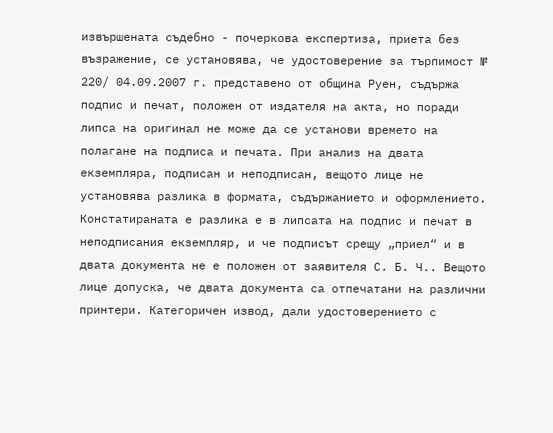извършената съдебно - почеркова експертиза, приета без възражение, се установява, че удостоверение за търпимост № 220/ 04.09.2007 г. представено от община Руен, съдържа подпис и печат, положен от издателя на акта, но поради липса на оригинал не може да се установи времето на полагане на подписа и печата. При анализ на двата екземпляра, подписан и неподписан, вещото лице не установява разлика в формата, съдържанието и оформлението. Констатираната е разлика е в липсата на подпис и печат в неподписания екземпляр, и че подписът срещу „приел“ и в двата документа не е положен от заявителя С. Б. Ч.. Вещото лице допуска, че двата документа са отпечатани на различни принтери. Категоричен извод, дали удостоверението с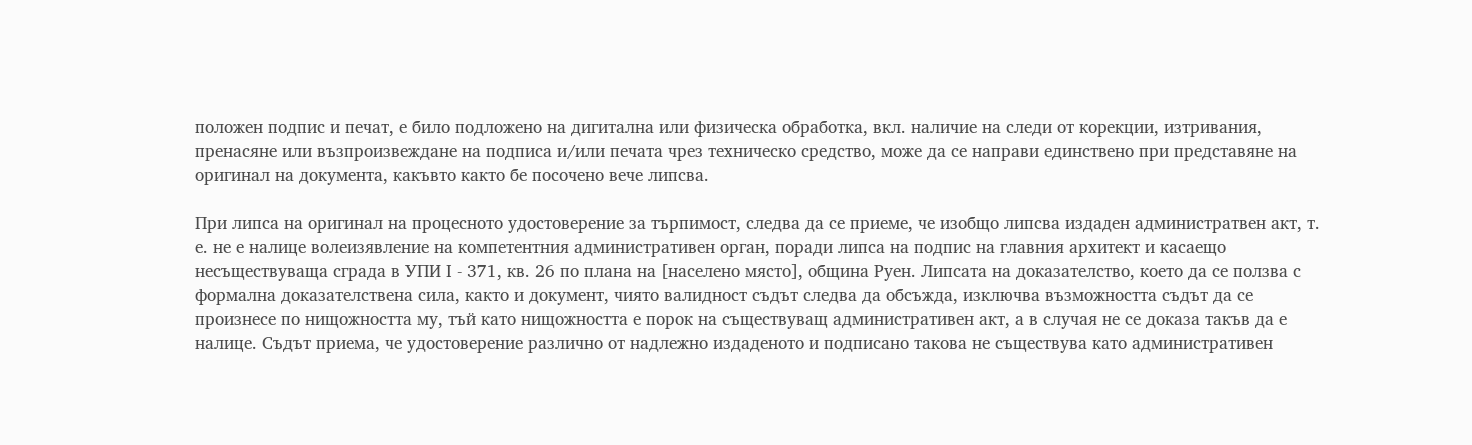положен подпис и печат, е било подложено на дигитална или физическа обработка, вкл. наличие на следи от корекции, изтривания, пренасяне или възпроизвеждане на подписа и/или печата чрез техническо средство, може да се направи единствено при представяне на оригинал на документа, какъвто както бе посочено вече липсва.

При липса на оригинал на процесното удостоверение за търпимост, следва да се приеме, че изобщо липсва издаден администратвен акт, т. е. не е налице волеизявление на компетентния административен орган, поради липса на подпис на главния архитект и касаещо несъществуваща сграда в УПИ І - 371, кв. 26 по плана на [населено място], община Руен. Липсата на доказателство, което да се ползва с формална доказателствена сила, както и документ, чиято валидност съдът следва да обсъжда, изключва възможността съдът да се произнесе по нищожността му, тъй като нищожността е порок на съществуващ административен акт, а в случая не се доказа такъв да е налице. Съдът приема, че удостоверение различно от надлежно издаденото и подписано такова не съществува като административен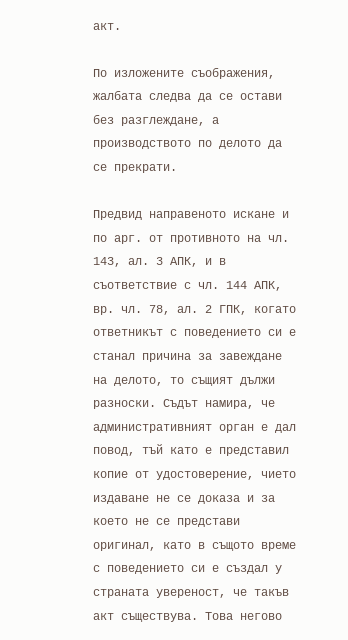акт.

По изложените съображения, жалбата следва да се остави без разглеждане, а производството по делото да се прекрати.

Предвид направеното искане и по арг. от противното на чл. 143, ал. 3 АПК, и в съответствие с чл. 144 АПК, вр. чл. 78, ал. 2 ГПК, когато ответникът с поведението си е станал причина за завеждане на делото, то същият дължи разноски. Съдът намира, че административният орган е дал повод, тъй като е представил копие от удостоверение, чието издаване не се доказа и за което не се представи оригинал, като в същото време с поведението си е създал у страната увереност, че такъв акт съществува. Това негово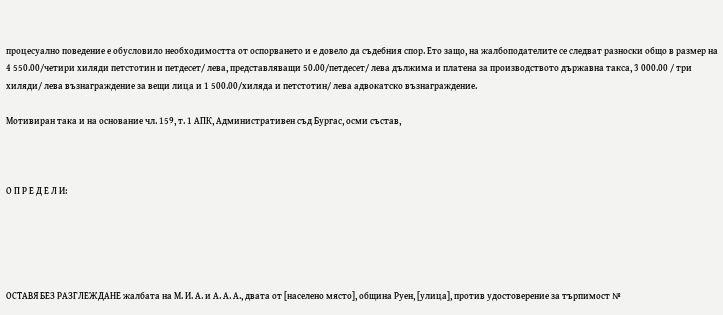процесуално поведение е обусловило необходимостта от оспорването и е довело да съдебния спор. Ето защо, на жалбоподателите се следват разноски общо в размер на 4 550.00/четири хиляди петстотин и петдесет/ лева, представляващи 50.00/петдесет/ лева дължима и платена за производството държавна такса, 3 000.00 / три хиляди/ лева възнаграждение за вещи лица и 1 500.00/хиляда и петстотин/ лева адвокатско възнаграждение.

Мотивиран така и на основание чл. 159, т. 1 АПК, Административен съд Бургас, осми състав,



О П Р Е Д Е Л И:





ОСТАВЯ БЕЗ РАЗГЛЕЖДАНЕ жалбата на М. И. А. и А. А. А., двата от [населено място], община Руен, [улица], против удостоверение за търпимост №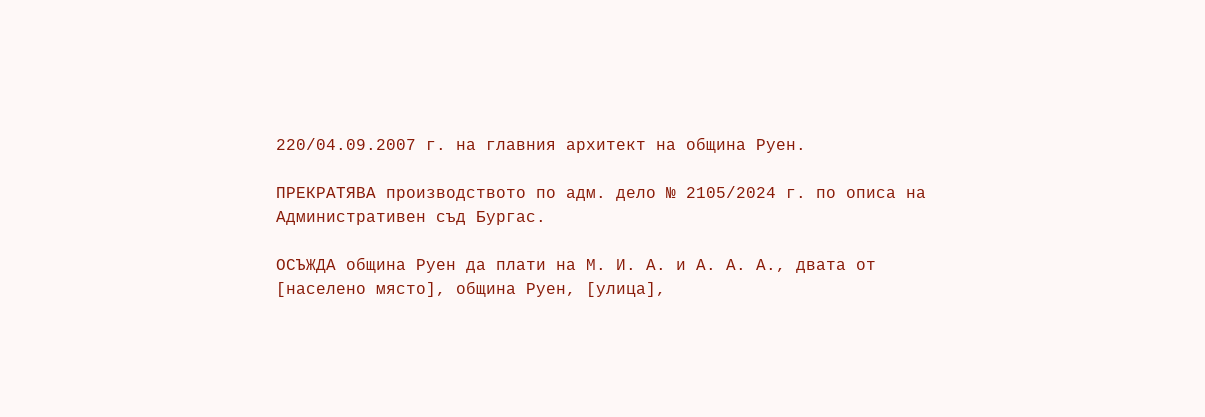220/04.09.2007 г. на главния архитект на община Руен.

ПРЕКРАТЯВА производството по адм. дело № 2105/2024 г. по описа на Административен съд Бургас.

ОСЪЖДА община Руен да плати на М. И. А. и А. А. А., двата от [населено място], община Руен, [улица],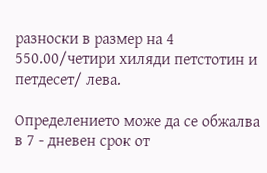разноски в размер на 4 550.00/четири хиляди петстотин и петдесет/ лева.

Определението може да се обжалва в 7 - дневен срок от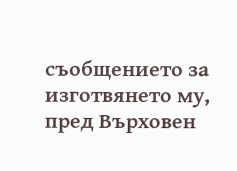съобщението за изготвянето му, пред Върховен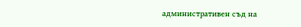административен съд на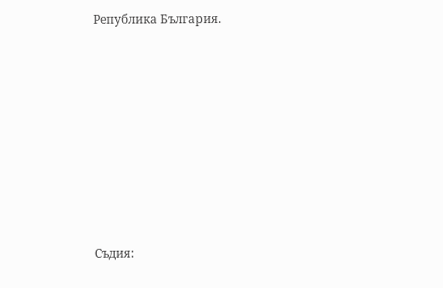Република България.









Съдия: